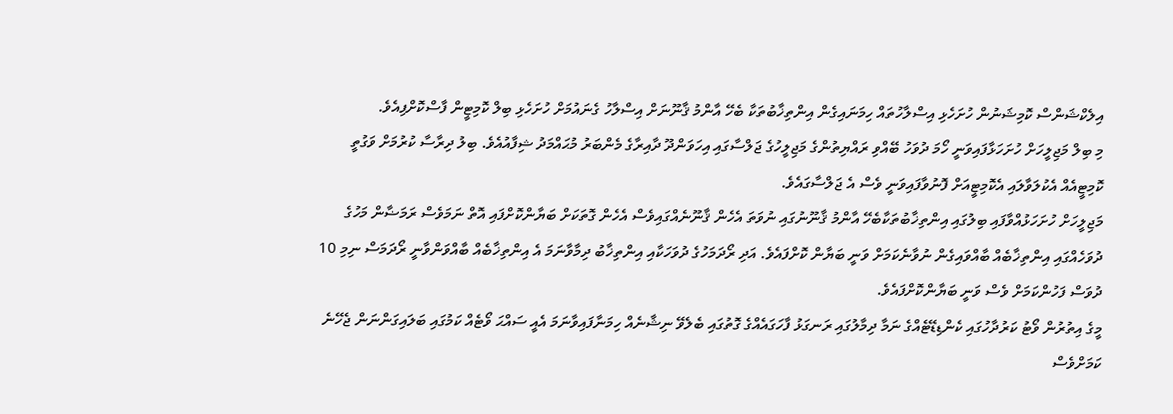އިލެކްޝަންސް ކޮމިޝަނުން ހުށަހެޅި އިސްލާހުތައް ހިމަނައިގެން އިންތިޚާބުތަކާ ބެހޭ އާންމު ޤާނޫނަށް އިސްލާހު ގެނައުމަށް ހުށަހެޅި ބިލް ކޮމިޓީން ފާސްކޮށްފިއެވެ.
މި ބިލް މަޖިލީހަށް ހުށަހަޅާފައިވަނީ ހޯމަ ދުވަހު ބޭއްވި ރައްޔިތުންގެ މަޖިލީހުގެ ޖަލްސާގައި އިހަވަންދޫ ދާއިރާގެ މެންބަރު މުޙައްމަދު ޝިފާއުއެވެ. ބިލު ދިރާސާ ކުރުމަށް ވަގުތީ ކޮމިޓީއެއް އެކުލަވާލައި އެކޮމިޓީއަށް ފޮނުވާފައިވަނީ ވެސް އެ ޖަލްސާގައެވެ.
މަޖިލީހަށް ހުށަހަޅުއްވާފައި ބިލުގައި އިންތިޚާބުތަކާބެހޭ އާންމު ޤާނޫނުގައި ނުވަތަ އެހެން ޤާނޫނެއްގައިވެސް އެހެން ގޮތަކަށް ބަޔާންކޮށްފައި އޮތް ނަމަވެސް ރަމަޟާން މަހުގެ ދުވަހެއްގައި އިންތިޚާބެއް ބާއްވައިގެން ނުވާނެކަމަށް ވަނީ ބަޔާން ކޮށްފައެވެ. އަދި ރޯދަމަހުގެ ދުވަހަކާއި އިންތިޚާބު ދިމާވާނަމަ އެ އިންތިޚާބެއް ބާއްވަންވާނީ ރޯދަމަސް ނިމި 10 ދުވަސް ފަހުންކަމަށް ވެސް ވަނީ ބަޔާންކޮށްފައެވެ.
މީގެ އިތުރުން ވޯޓު ކަރުދާހުގައި ކެންޑިޑޭޓެއްގެ ނަމާ ދިމާލުގައި ރަނގަޅު ފާހަގައެއްގެ ގޮތުގައި ބެލެވޭ ނިޝާނެއް ހިމަނާފައިވާނަމަ އެއީ ސައްޙަ ވޯޓެއް ކަމުގައި ބަލައިގަންނަން ޖެހޭނެ ކަމަށްވެސް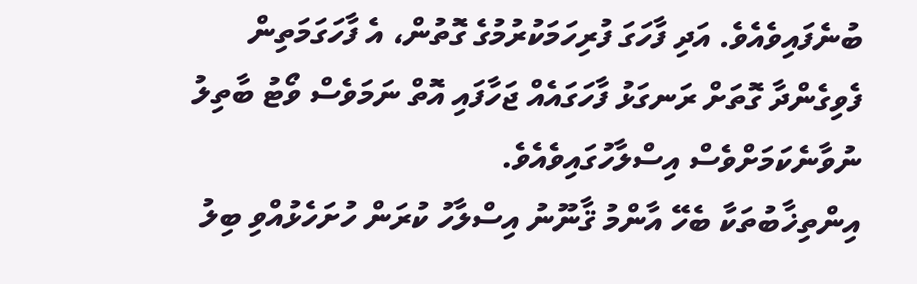ބުނެފައިވެއެވެ. އަދި ފާހަގަ ފުރިހަމަކުރުމުގެ ގޮތުން، އެ ފާހަގަމަތިން ފެވިގެންދާ ގޮތަށް ރަނގަޅު ފާހަގައެއް ޖަހާފައި އޮތް ނަމަވެސް ވޯޓު ބާތިލު ނުވާނެކަމަށްވެސް އިސްލާހުގައިވެއެވެ.
އިންތިޚާބުތަކާ ބެހޭ އާންމު ޤާނޫނު އިސްލާހު ކުރަން ހުށަހެޅުއްވި ބިލު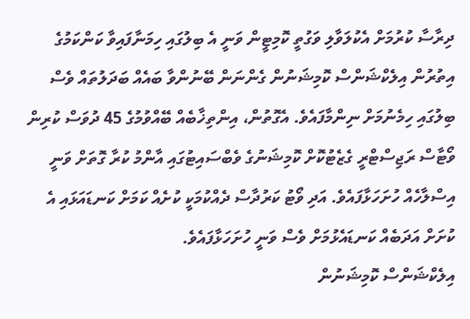ދިރާސާ ކުރުމަށް އެކުލަވާލި ވަގުތީ ކޮމިޓީން ވަނީ އެ ބިލުގައި ހިމަނާފައިވާ ކަންކަމުގެ އިތުރުން އިލެކްޝަންސް ކޮމިޝަނުން ގެންނަން ބޭނުންވާ ބައެއް ބަދަލުތައް ވެސް ބިލުގައި ހިމެނުމަށް ނިންމާފައެވެ. އެގޮތުން، އިންތިޚާބެއް ބޭއްވުމުގެ 45 ދުވަސް ކުރިން ވޯޓާސް ރަޖިސްޓްރީ ގެޒެޓުކޮށް ކޮމިޝަނުގެ ވެބްސައިޓުގައި އާންމު ކުރާ ގޮތަށް ވަނީ އިސްލާހެއް ހުށަހަޅާފައެވެ. އަދި ވޯޓު ކަރުދާސް ދެއްކުމަކީ ކުށެއް ކަމަށް ކަނޑައަޅައި އެ ކުށަށް އަދަބެއް ކަނޑައެޅުމަށް ވެސް ވަނީ ހުށަހަޅާފައެވެ.
އިލެކްޝަންސް ކޮމިޝަނުން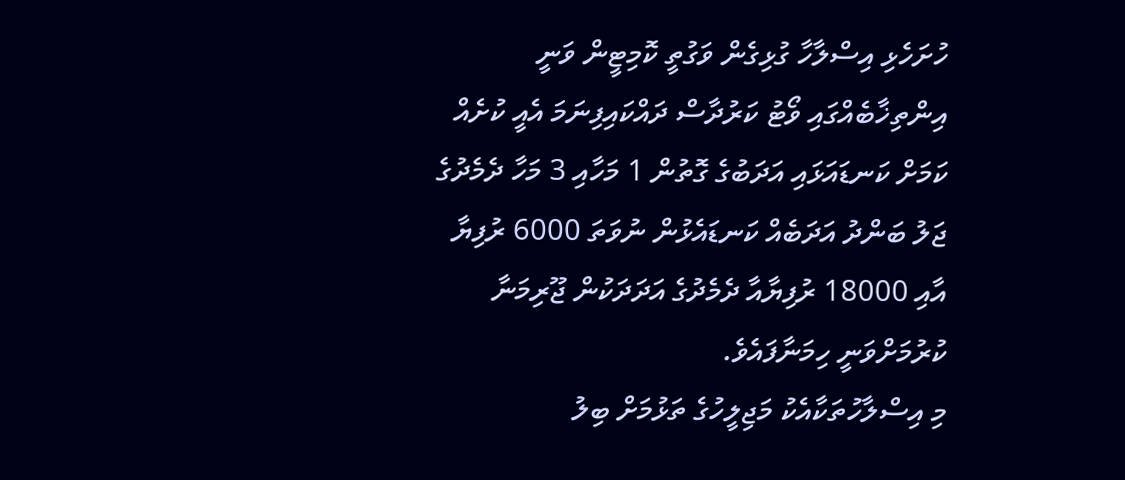ހުށަހެޅި އިސްލާހާ ގުޅިގެން ވަގުތީ ކޮމިޓީން ވަނީ އިންތިޚާބެއްގައި ވޯޓު ކަރުދާސް ދައްކައިފިނަމަ އެއީ ކުށެއް ކަމަށް ކަނޑައަޅައި އަދަބުގެ ގޮތުން 1 މަހާއި 3 މަހާ ދެމެދުގެ ޖަލު ބަންދު އަދަބެއް ކަނޑައެޅުން ނުވަތަ 6000 ރުފިޔާ އާއި 18000 ރުފިޔާއާ ދެމެދުގެ އަދަދަކުން ޖޫރިމަނާ ކުރުމަށްވަނީ ހިމަނާފައެވެ.
މި އިސްލާހުތަކާއެކު މަޖިލީހުގެ ތަޅުމަށް ބިލު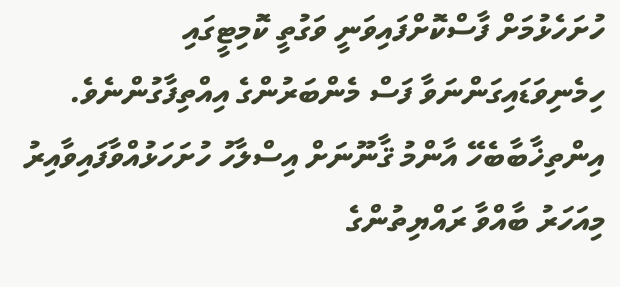ހުށަހެޅުމަށް ފާސްކޮށްފައިވަނީ ވަގުތީ ކޮމިޓީގައި ހިމެނިވަޑައިގަންނަވާ ފަސް މެންބަރުންގެ އިއްތިފާގުންނެވެ.
އިންތިޚާބާބެހޭ އާންމު ޤާނޫނަށް އިސްލާހު ހުށަހަޅުއްވާފައިވާއިރު މިއަހަރު ބާއްވާ ރައްޔިތުންގެ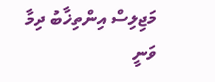މަޖިލިސް އިންތިޚާބު ދިމާ ވަނީ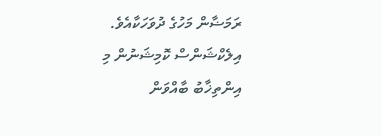ރަމަޟާން މަހުގެ ދުވަހަކާއެވެ. އިލެކްޝަންސް ކޮމިޝަނުން މި އިންތިޚާބު ބާއްވަން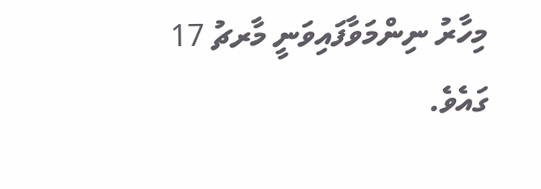މިހާރު ނިންމަވާފައިވަނީ މާރޗު 17 ގައެވެ.